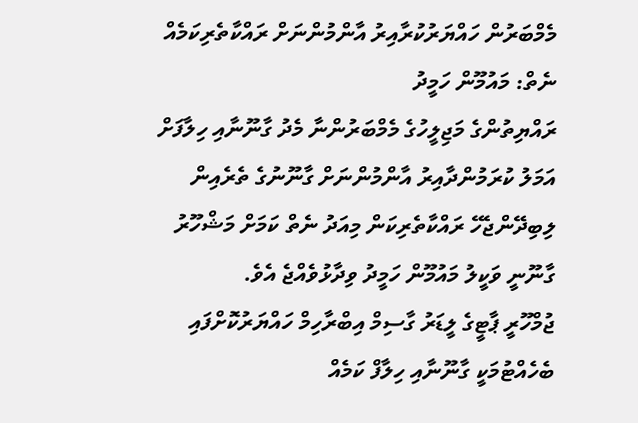މެމްބަރުން ހައްޔަރުކުރާއިރު އާންމުންނަށް ރައްކާތެރިކަމެއް ނެތް: މައުމޫން ހަމީދު
ރައްޔިތުންގެ މަޖިލީހުގެ މެމްބަރުންނާ މެދު ގާނޫނާއި ހިލާފަށް އަމަލު ކުރަމުންދާއިރު އާންމުންނަށް ގާނޫނުގެ ތެރެއިން ލިބިދޭންޖެހޭ ރައްކާތެރިކަން މިއަދު ނެތް ކަމަށް މަޝްހޫރު ގާނޫނީ ވަކީލު މައުމޫން ހަމީދު ވިދާޅުވެއްޖެ އެވެ.
ޖުމްހޫރީ ޕާޓީގެ ލީޑަރު ގާސިމް އިބްރާހިމް ހައްޔަރުކޮށްފައި ބެހެއްޓުމަކީ ގާނޫނާއި ހިލާފް ކަމެއް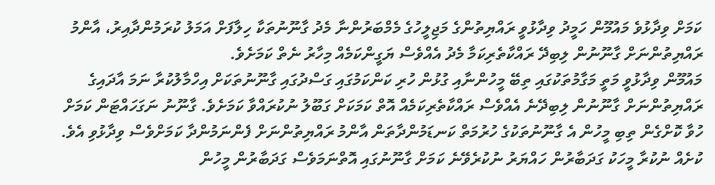ކަމަށް ވިދާޅުވެ މައުމޫން ހަމީދު ވިދާޅުވީ ރައްޔިތުންގެ މަޖިލީހުގެ މެމްބަރުންނާ މެދު ގާނޫނުތަކާ ހިލާފަށް އަމަލު ކުރަމުންދާއިރު، އާންމު ރައްޔިތުންނަށް ގާނޫނުން ލިބިދޭ ރައްކާތެރިކަމާ މެދު އެއްވެސް ޔަގީންކަމެއް މިހާރު ނެތް ކަމަށެވެ.
މައުމޫން ވިދާޅުވީ މަތީ މަގާމުތަކުގައި ތިބޭ މީހުންނާއި ގުޅުން ހުރި ކަންކަމުގައި ގަސްދުގައި ގާނޫނުތަކަށް އިހްމާލުކުރާ ނަމަ އާދައިގެ ރައްޔިތުންނަށް ގާނޫނުން ލިބިދޭނެ އެއްވެސް ރައްކާތެރިކަމެއް އޮތް ކަމަކަށް ގަބޫލު ނުކުރައްވާ ކަމަށެވެ. ގާނޫނު ނަގަހައްޓަން ކަމަށް ހުވާ ކޮށްގެން ތިބި މީހުން އެ ގާނޫނުތަކުގެ ހުރުމަތް ކަނޑަމުންދާތަން އާންމު ރައްޔިތުންނަށް ފެންނަމުންދާ ކަމަށްވެސް ވިދާޅުވި އެވެ. ކުށެއް ނުކުރާ މީހަކު ގަދަބާރުން ހައްޔަރު ނުކުރެވޭނެ ކަމަށް ގާނޫނުގައި އޮތްނަމަވެސް ގަދަބާރުން މީހުން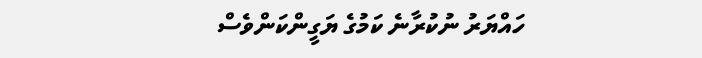ހައްޔަރު ނުކުރާނެ ކަމުގެ ޔަގީންކަންވެސް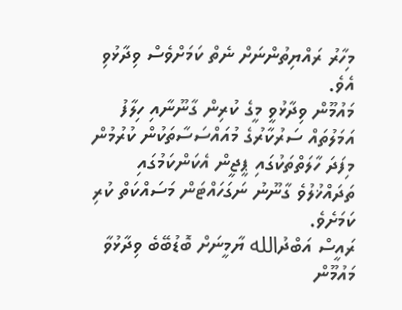މިހާރު ރައްޔިތުންނަށް ނެތް ކަމަށްވެސް ވިދާޅުވި އެވެ.
މައުމޫން ވިދާޅުވީ މީގެ ކުރިން ގާނޫނާއި ހިލާފު އަމަލުތައް ސަރުކާރުގެ މުއައްސަސާތަކުން ކުރުމުން މިފަދަ ހާލަތްތަކުގައި ޕީޖީން އެކަންކަމުގައި ތަދައްޚުލުވެ ގާނޫނު ނަގަހައްޓަން މަސައްކަތް ކުރި ކަމަށެވެ.
ރައީސް އަބްދުالله ޔާމީނަށް ބޮޑުބޭބެ ވިދާޅުވާ މައުމޫން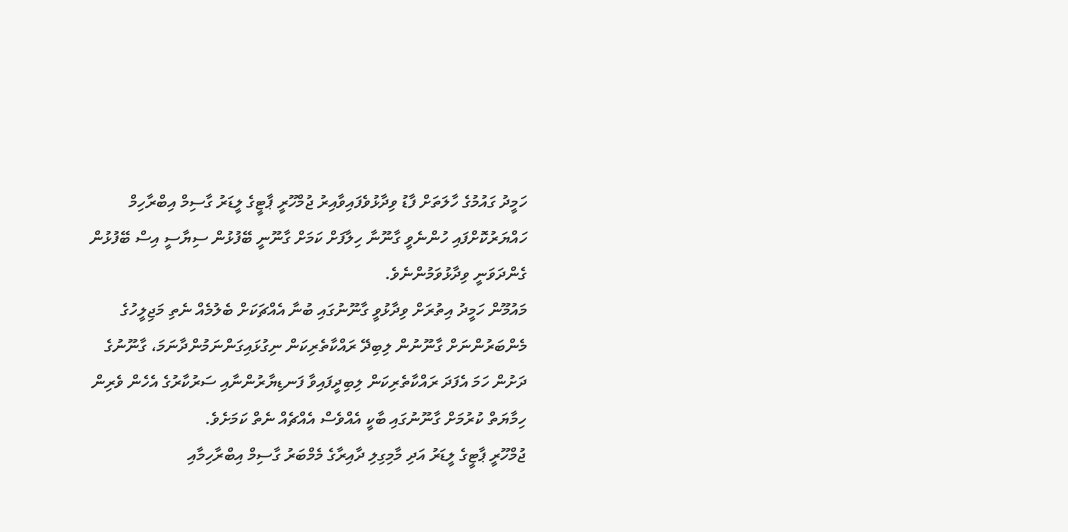ހަމީދު ގައުމުގެ ހާލަތަށް ފާޑު ވިދާޅުވެފައިވާއިރު ޖުމްހޫރީ ޕާޓީގެ ލީޑަރު ގާސިމް އިބްރާހިމް ހައްޔަރުކޮށްފައި ހުންނެވީ ގާނޫނާ ހިލާފަށް ކަމަށް ގާނޫނީ ބޭފުޅުން ސިޔާސީ އިސް ބޭފުޅުން ގެންދަވަނީ ވިދާޅުވަމުންނެވެ.
މައުމޫން ހަމީދު އިތުރަށް ވިދާޅުވީ ގާނޫނުގައި ބުނާ އެއްޗަކަށް ބެލުމެއް ނެތި މަޖިލީހުގެ މެންބަރުންނަށް ގާނޫނުން ލިބިދޭ ރައްކާތެރިކަން ނިގުޅައިގަންނަމުންދާނަމަ، ގާނޫނުގެ ދަށުން ހަމަ އެފަދަ ރައްކާތެރިކަން ލިބިދީފައިވާ ފަނޑިޔާރުންނާއި ސަރުކާރުގެ އެހެން ވެރިން ހިމާޔަތް ކުރުމަށް ގާނޫނުގައި ބާކީ އެއްވެސް އެއްޗެއް ނެތް ކަމަށެވެ.
ޖުމްހޫރީ ޕާޓީގެ ލީޑަރު އަދި މާމިގިލި ދާއިރާގެ މެމްބަރު ގާސިމް އިބްރާހިމާއި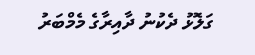ގަލޮޅު ދެކުނު ދާއިރާގެ މެމްބަރު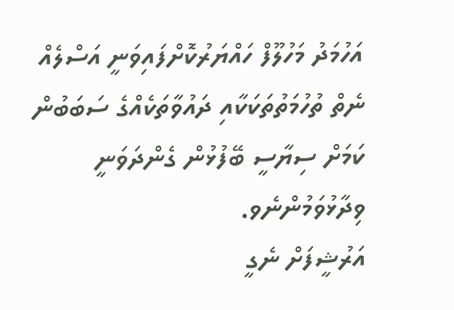އަހުމަދު މަހުލޫފް ހައްޔަރުކޮށްފައިވަނީ އަސްލެއް ނެތް ތުހުމަތުތަކަކާއި ދައުވާތަކެއްގެ ސަބަބުން ކަމަށް ސިޔާސީ ބޭފުޅުން ގެންދަވަނީ ވިދާޅުވަމުންނެވ.
އަރުޝީފަށް ނެގީ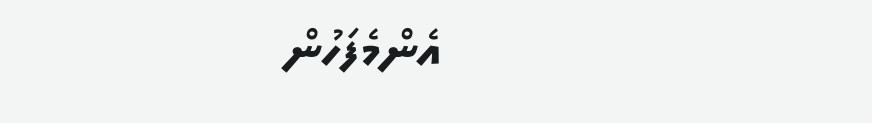އެންމެފަހުން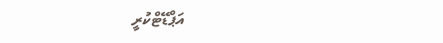އަޕްޑޭޓްކުރީ